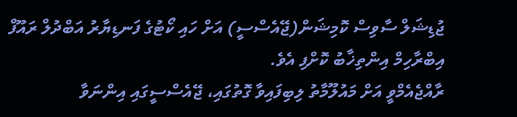ޖުޑިޝަލް ސާވިސް ކޮމިޝަން(ޖޭއެސްސީ) އަށް ހައި ކޯޓުގެ ފަނޑިޔާރު އަބްދުލް ރައޫފް އިބްރާހިމް އިންތިޚާބު ކޮށްފި އެވެ.
ރާއްޖެއެމްވީ އަށް މައުލޫމާތު ލިބިފައިވާ ގޮތުގައި، ޖޭއެސްސީގައި އިންނަވާ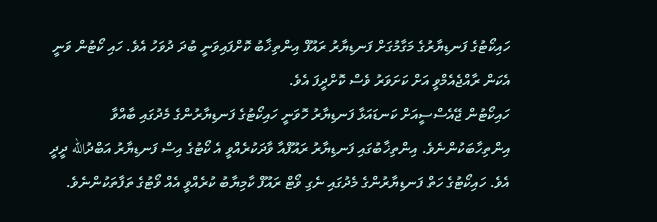ހައިކޯޓުގެ ފަނޑިޔާރުގެ މަގާމުގަށް ފަނޑިޔާރު ރައޫފް އިންތިޚާބު ކޮށްފައިވަނީ ބުދަ ދުވަހު އެވެ. ހައި ކޯޓުން ވަނީ އެކަން ރާއްޖެއެމްވީ އަށް ކަށަވަރު ވެސް ކޮށްދީފަ އެވެ.
ހައިކޯޓުން ޖޭއެސްސީއަށް ކަނޑައަޅާ ފަނޑިޔާރު ހޮވަނީ ހައިކޯޓުގެ ފަނޑިޔާރުންގެ މެދުގައި ބާއްވާ އިންތިހާބަކުންނެވެ. އިންތިޚާބުގައި ފަނޑިޔާރު ރައޫފްއާ ވާދަކުރެއްވީ އެ ކޯޓުގެ އިސް ފަނޑިޔާރު އަބްދުالله ދީދީ އެވެ. ހައިކޯޓުގެ ހަތް ފަނޑިޔާރުންގެ މެދުގައި ނެގި ވޯޓް ރައޫފް ކާމިޔާބު ކުރެއްވީ އެއް ވޯޓުގެ ތަފާތަކުންނެވެ.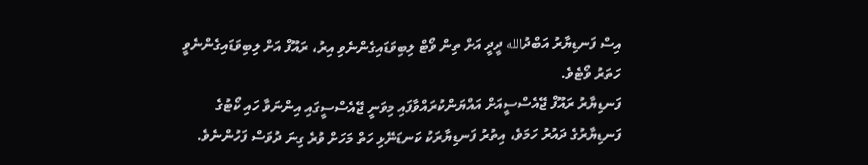އިސް ފަނޑިޔާރު އަބްދުالله ދީދީ އަށް ތިން ވޯޓް ލިބިވަޑައިގެންނެވި އިރު، ރައޫފް އަށް ލިބިވަޑައިގެންނެވީ ހަތަރު ވޯޓެވެ.
ފަނޑިޔާރު ރައޫފް ޖޭއެސްސީއަށް އައްޔަންކުރައްވާފައި މިވަނީ ޖޭއެސްސީގައި އިންނަވާ ހައި ކޯޓުގެ ފަނޑިޔާރުގެ ދައުރު ހަމަވެ، އިތުރު ފަނޑިޔާރަކު ކަނޑަނޭޅި ހަތް މަހަށް ވުރެ ގިނަ ދުވަސް ފަހުންނެވެ.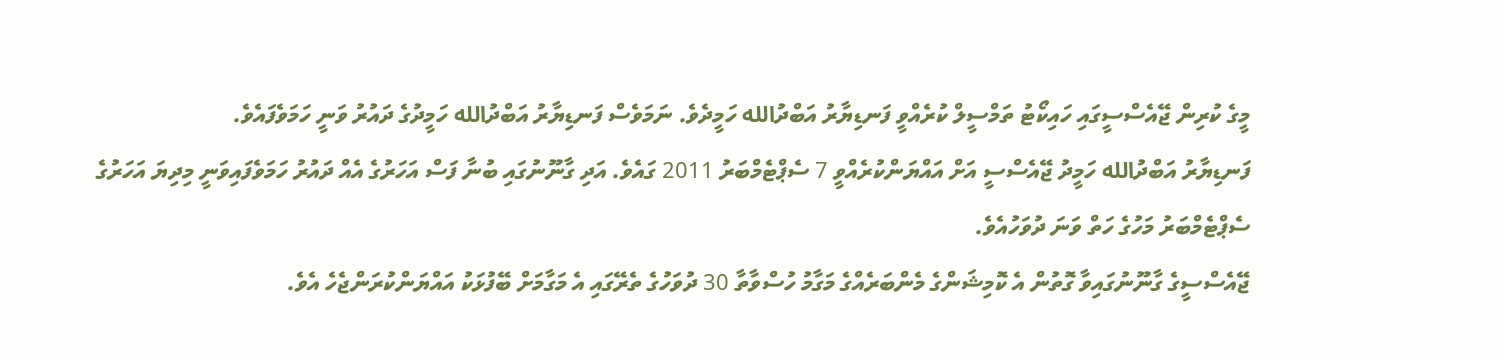މީގެ ކުރިން ޖޭއެސްސީގައި ހައިކޯޓު ތަމްސީލް ކުރެއްވީ ފަނޑިޔާރު އަބްދުالله ހަމީދެވެ. ނަމަވެސް ފަނޑިޔާރު އަބްދުالله ހަމީދުގެ ދައުރު ވަނީ ހަމަވެފައެވެ.
ފަނޑިޔާރު އަބްދުالله ހަމީދު ޖޭއެސްސީ އަށް އައްޔަންކުރެއްވީ 7 ސެޕްޓެމްބަރު 2011 ގައެވެ. އަދި ގާނޫނުގައި ބުނާ ފަސް އަހަރުގެ އެއް ދައުރު ހަމަވެފައިވަނީ މިދިޔަ އަހަރުގެ ސެޕްޓެމްބަރު މަހުގެ ހަތް ވަނަ ދުވަހުއެވެ.
ޖޭއެސްސީގެ ގާނޫނުގައިވާ ގޮތުން އެ ކޮމިޝަންގެ މެންބަރެއްގެ މަގާމު ހުސްވާތާ 30 ދުވަހުގެ ތެރޭގައި އެ މަގާމަށް ބޭފުޅަކު އައްޔަންކުރަންޖެހެ އެވެ.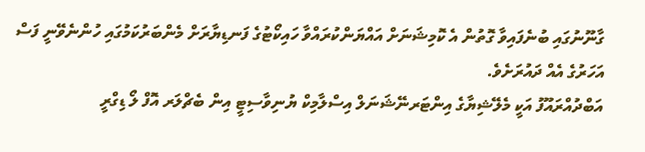ގާނޫނުގައި ބުނެފައިވާ ގޮތުން އެ ކޮމިޝަނަށް އައްޔަންކުރައްވާ ހައިކޯޓުގެ ފަނޑިޔާރަށް މެންބަރުކަމުގައި ހުންނެވޭނީ ފަސް އަހަރުގެ އެއް ދައުރަށެވެ.
އަބްދުއްރައޫފު އަކީ މެލޭޝިޔާގެ އިންޓަރނޭޝަނަލް އިސްލާމިކް ޔުނިވާސިޓީ އިން ބެޗްލަރ އޮފް ލޯ ޑިގްރީ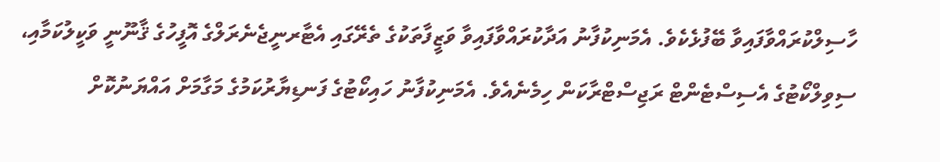ހާސިލްކުރައްވާފައިވާ ބޭފުޅެކެވެ. އެމަނިކުފާނު އަދާކުރައްވާފައިވާ ވަޒީފާތަކުގެ ތެރޭގައި އެޓާރނީޖެނެރަލްގެ އޮފީހުގެ ޤާނޫނީ ވަކީލުކަމާއި، ސިވިލްކޯޓުގެ އެސިސްޓެންޓް ރަޖިސްޓްރާކަން ހިމެނެއެވެ. އެމަނިކުފާނު ހައިކޯޓުގެ ފަނޑިޔާރުކަމުގެ މަގާމަށް އައްޔަނުކޮށް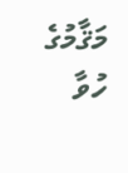މަޤާމުގެ ހުވާ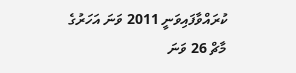ކުރައްވާފައިވަނީ 2011 ވަނަ އަހަރުގެ މާޗް 26 ވަނަ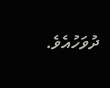ދުވަހުއެވެ.